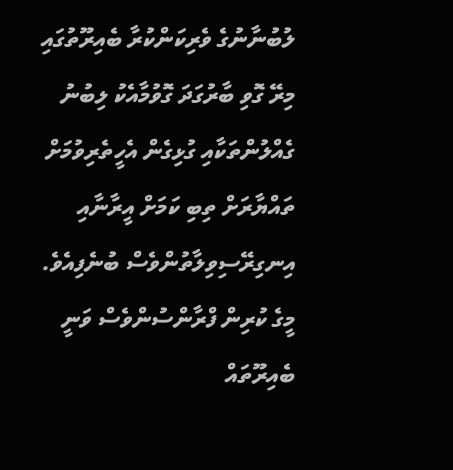ލުބުނާނުގެ ވެރިކަންކުރާ ބެއިރޫތުގައި މިރޭ ގޮވި ބާރުގަދަ ގޮވުމާއެކު ލިބުނު ގެއްލުންތަކާއި ގުޅިގެން އެހީތެރިވުމަށް ތައްޔާރަށް ތިބި ކަމަށް އީރާނާއި އިނގިރޭސިވިލާތުންވެސް ބުނެފިއެވެ.
މީގެ ކުރިން ފްރާންސުންވެސް ވަނީ ބެއިރޫތައް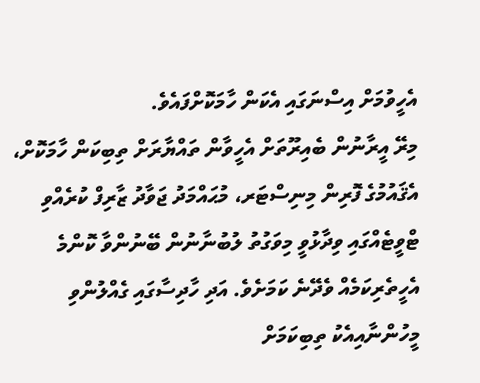އެހީވުމަށް އިސްނަގައި އެކަން ހާމަކޮށްފައެވެ.
މިރޭ އީރާނުން ބެއިރޫތަށް އެހީވާން ތައްޔާރަށް ތިބިކަން ހާމަކޮށް، އެޤައުމުގެ ފޮރިން މިނިސްޓަރ، މުޙައްމަދު ޖަވާދު ޒާރިފް ކުރެއްވި ޓްވީޓެއްގައި ވިދާޅުވީ މިވަގުތު ލުބުނާނުން ބޭނުންވާ ކޮންމެ އެހީތެރިކަމެއް ވެދޭނެ ކަމަށެވެ. އަދި ހާދިސާގައި ގެއްލުންވި މީހުންނާއިއެކު ތިބިކަމަށް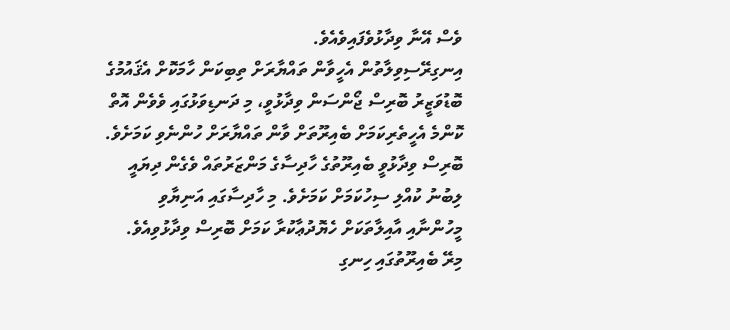ވެސް އޭނާ ވިދާޅުވެފައިވެއެވެ.
އިނގިރޭސިވިލާތުން އެހީވާން ތައްޔާރަށް ތިބިކަން ހާމަކޮށް އެޤައުމުގެ ބޮޑުވަޒީރު ބޮރިސް ޖޯންސަން ވިދާޅުވީ، މި ދަނޑިވަޅުގައި ވެވެން އޮތް ކޮންމެ އެހީތެރިކަމަށް ބެއިރޫތަށް ވާން ތައްޔާރަށް ހުންނެވި ކަމަށެވެ. ބޮރިސް ވިދާޅުވީ ބެއިރޫތުގެ ހާދިސާގެ މަންޒަރުތައް ވެގެން ދިޔައީ ލިބުނު ކުއްލި ސިހުކަމަށް ކަމަށެވެ. މި ހާދިސާގައި އަނިޔާވި މީހުންނާއި އާއިލާތަކަށް ހެޔޮދުޢާކުރާ ކަމަށް ބޮރިސް ވިދާޅުވިއެވެ.
މިރޭ ބެއިރޫތުގައި ހިނގި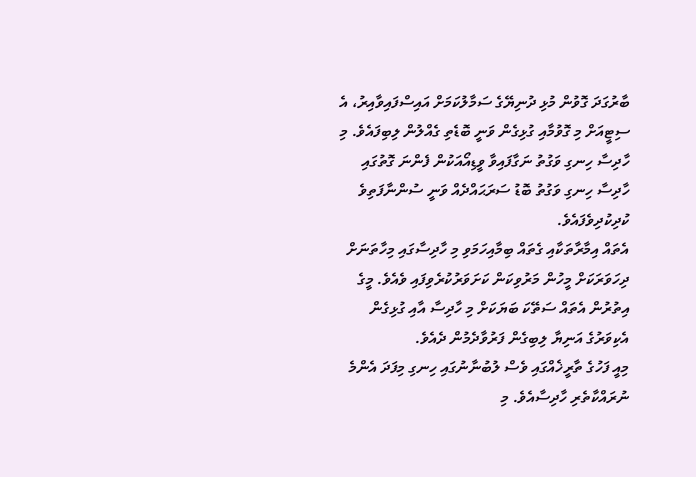ބާރުގަދަ ގޮވުން މުޅި ދުނިޔޭގެ ސަމާލުކަމަށް އައިސްފައިވާއިރު، އެ ސިޓީއަށް މި ގޮވުމާއި ގުޅިގެން ވަނީ ބޮޑެތި ގެއްލުން ލިބިފައެވެ. މި ހާދިސާ ހިނގި ވަގުތު ނަގާފައިވާ ވީޑިއޯއަކުން ފެންނަ ގޮތުގައި ހާދިސާ ހިނގި ވަގުތު ބޮޑު ސަރަޙައްދެއް ވަނީ ސުންނާފަތިވެ ކުދިކުދިވެފައެވެ.
އެތައް އިމާރާތަކާއި ގެތައް ބިމާއިހަމަވި މި ހާދިސާގައި މިހާތަނަށް ދިހަވަރަކަށް މީހުން މަރުވިކަން ކަށަވަރުކުރެވިފައި ވެއެވެ. މީގެ އިތުރުން އެތައް ސަތޭކަ ބަޔަކަށް މި ހާދިސާ އާއި ގުޅިގެން އެކިވަރުގެ އަނިޔާ ލިބިގެން ފަރުވާދެމުން ދެއެވެ.
މިއީ ފަހުގެ ތާރީޚެއްގައި ވެސް ލުބުނާނުގައި ހިނގި މިފަދަ އެންމެ ނުރައްކާތެރި ހާދިސާއެވެ. މި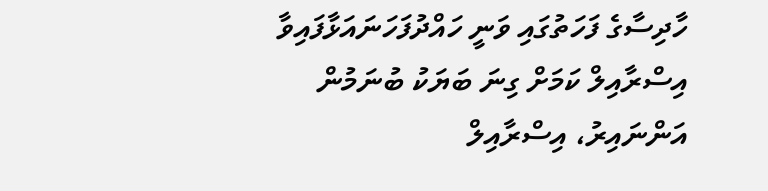ހާދިސާގެ ފަހަތުގައި ވަނީ ހައްދުފަހަނައަޅާފައިވާ އިސްރާއިލް ކަމަށް ގިނަ ބަޔަކު ބުނަމުން އަންނައިރު، އިސްރާއިލް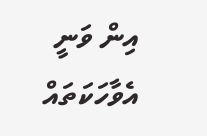އިން ވަނީ އެވާހަކަތައް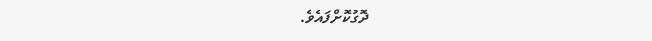ދޮގުކޮށްފައެވެ.